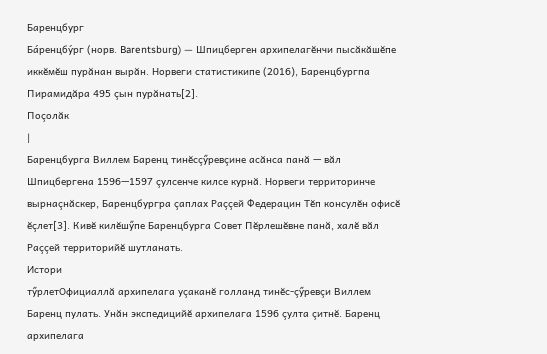Баренцбург
Ба́ренцбу́рг (норв. Barentsburg) — Шпицберген архипелагĕнчи пысăкăшĕпе иккĕмĕш пурăнан вырăн. Норвеги статистикипе (2016), Баренцбургпа Пирамидăра 495 çын пурăнать[2].
Поçолăк
|
Баренцбурга Виллем Баренц тинĕсçӳревçине асăнса панă — вăл Шпицбергена 1596—1597 çулсенче килсе курнă. Норвеги территоринче вырнаçнăскер, Баренцбургра çаплах Раççей Федерацин Тĕп консулĕн офисĕ ĕçлет[3]. Кивĕ килĕшӳпе Баренцбурга Совет Пĕрлешĕвне панă, халĕ вăл Раççей территорийĕ шутланать.
Истори
тӳрлетОфициаллă архипелага уçаканĕ голланд тинĕс-çӳревçи Виллем Баренц пулать. Унăн экспедицийĕ архипелага 1596 çулта çитнĕ. Баренц архипелага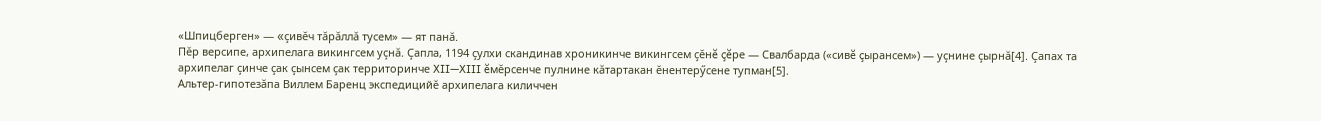«Шпицберген» — «çивĕч тăрăллă тусем» — ят панă.
Пĕр версипе, архипелага викингсем уçнă. Çапла, 1194 çулхи скандинав хроникинче викингсем çĕнĕ çĕре — Свалбарда («сивĕ çырансем») — уçнине çырнă[4]. Çапах та архипелаг çинче çак çынсем çак территоринче XII—XIII ĕмĕрсенче пулнине кăтартакан ĕнентерӳсене тупман[5].
Альтер-гипотезăпа Виллем Баренц экспедицийĕ архипелага киличчен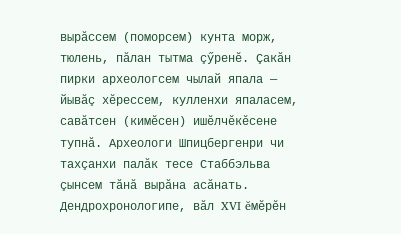вырăссем (поморсем) кунта морж, тюлень, пăлан тытма çӳренĕ. Çакăн пирки археологсем чылай япала — йывăç хĕрессем, кулленхи япаласем, савăтсен (кимĕсен) ишĕлчĕкĕсене тупнă. Археологи Шпицбергенри чи тахçанхи палăк тесе Стаббэльва çынсем тăнă вырăна асăнать. Дендрохронологипе, вăл XVI ĕмĕрĕн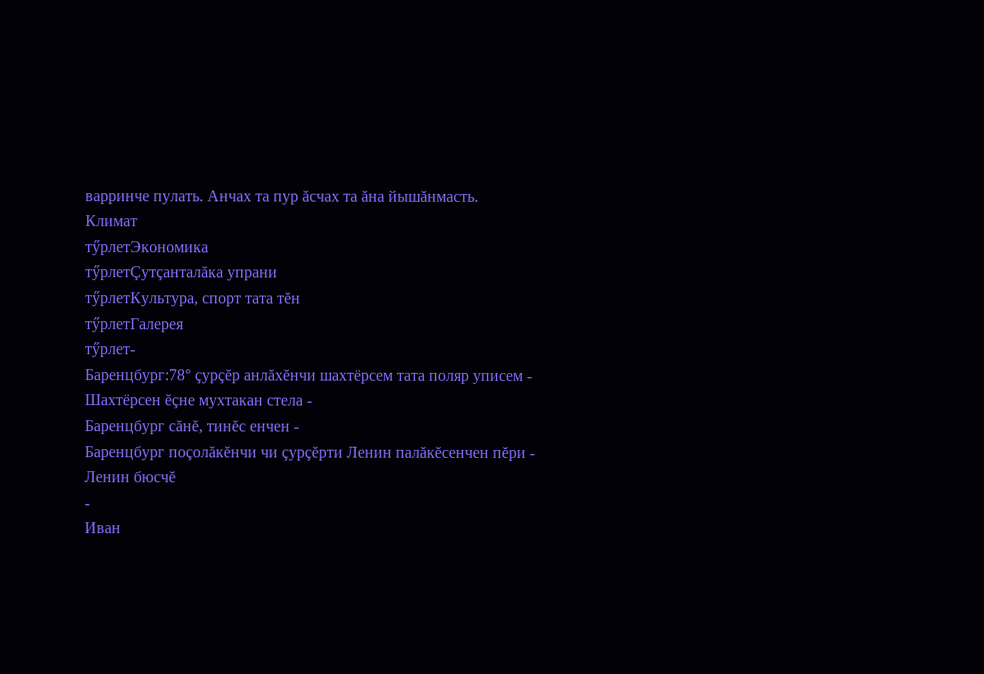варринче пулать. Анчах та пур ăсчах та ăна йышăнмасть.
Климат
тӳрлетЭкономика
тӳрлетÇутçанталăка упрани
тӳрлетКультура, спорт тата тĕн
тӳрлетГалерея
тӳрлет-
Баренцбург:78° çурçĕр анлăхĕнчи шахтёрсем тата поляр уписем -
Шахтёрсен ĕçне мухтакан стела -
Баренцбург сăнĕ, тинĕс енчен -
Баренцбург поçолăкĕнчи чи çурçĕрти Ленин палăкĕсенчен пĕри -
Ленин бюсчĕ
-
Иван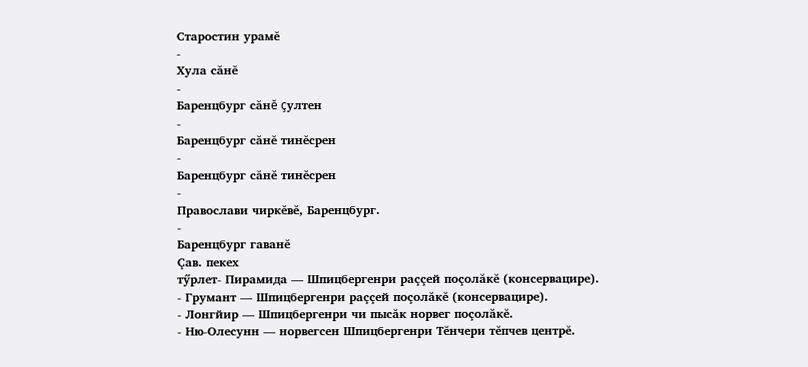Старостин урамĕ
-
Хула сăнĕ
-
Баренцбург сăнĕ çултен
-
Баренцбург сăнĕ тинĕсрен
-
Баренцбург сăнĕ тинĕсрен
-
Православи чиркĕвĕ, Баренцбург.
-
Баренцбург гаванĕ
Çав. пекех
тӳрлет- Пирамида — Шпицбергенри раççей поçолăкĕ (консервацире).
- Грумант — Шпицбергенри раççей поçолăкĕ (консервацире).
- Лонгйир — Шпицбергенри чи пысăк норвег поçолăкĕ.
- Ню-Олесунн — норвегсен Шпицбергенри Тĕнчери тĕпчев центрĕ.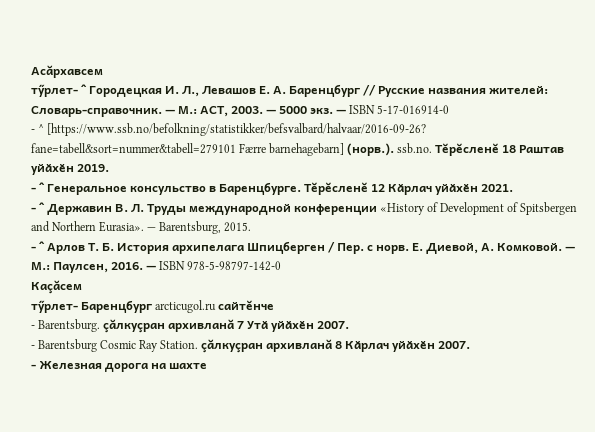Асăрхавсем
тӳрлет- ^ Городецкая И. Л., Левашов Е. А. Баренцбург // Русские названия жителей: Словарь-справочник. — М.: АСТ, 2003. — 5000 экз. — ISBN 5-17-016914-0
- ^ [https://www.ssb.no/befolkning/statistikker/befsvalbard/halvaar/2016-09-26? fane=tabell&sort=nummer&tabell=279101 Færre barnehagebarn] (норв.). ssb.no. Тĕрĕсленĕ 18 Раштав уйӑхӗн 2019.
- ^ Генеральное консульство в Баренцбурге. Тĕрĕсленĕ 12 Кӑрлач уйӑхӗн 2021.
- ^ Державин В. Л. Труды международной конференции «History of Development of Spitsbergen and Northern Eurasia». — Barentsburg, 2015.
- ^ Арлов Т. Б. История архипелага Шпицберген / Пер. с норв. Е. Диевой, А. Комковой. — М.: Паулсен, 2016. — ISBN 978-5-98797-142-0
Каçăсем
тӳрлет- Баренцбург arcticugol.ru сайтĕнче
- Barentsburg. çăлкуçран архивланă 7 Утӑ уйӑхӗн 2007.
- Barentsburg Cosmic Ray Station. çăлкуçран архивланă 8 Кӑрлач уйӑхӗн 2007.
- Железная дорога на шахте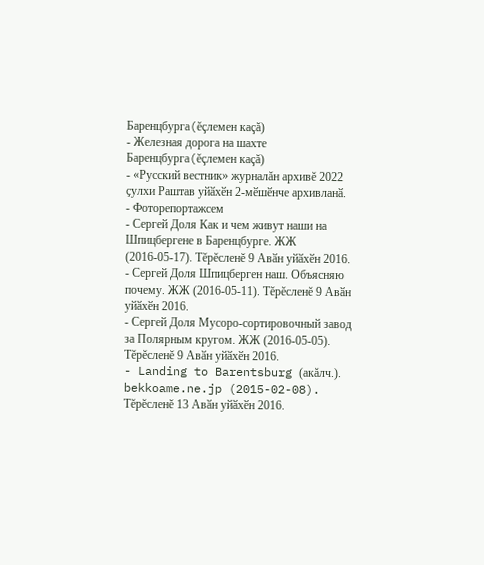Баренцбурга(ĕçлемен каçă)
- Железная дорога на шахте Баренцбурга(ĕçлемен каçă)
- «Русский вестник» журналăн архивĕ 2022 ҫулхи Раштав уйӑхӗн 2-мӗшӗнче архивланӑ.
- Фоторепортажсем
- Сергей Доля Как и чем живут наши на Шпицбергене в Баренцбурге. ЖЖ (2016-05-17). Тĕрĕсленĕ 9 Авӑн уйӑхӗн 2016.
- Сергей Доля Шпицберген наш. Объясняю почему. ЖЖ (2016-05-11). Тĕрĕсленĕ 9 Авӑн уйӑхӗн 2016.
- Сергей Доля Мусоро-сортировочный завод за Полярным кругом. ЖЖ (2016-05-05). Тĕрĕсленĕ 9 Авӑн уйӑхӗн 2016.
- Landing to Barentsburg (акăлч.). bekkoame.ne.jp (2015-02-08). Тĕрĕсленĕ 13 Авӑн уйӑхӗн 2016.